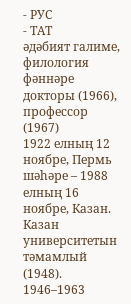- РУС
- ТАТ
әдәбият галиме, филология фәннәре докторы (1966), профессор (1967)
1922 елның 12 ноябре, Пермь шәһәре – 1988 елның 16 ноябре, Казан.
Казан университетын тәмамлый (1948).
1946–1963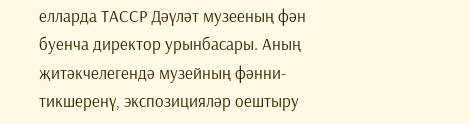елларда ТАССР Дәүләт музееның фән буенча директор урынбасары. Аның җитәкчелегендә музейның фәнни-тикшеренү, экспозицияләр оештыру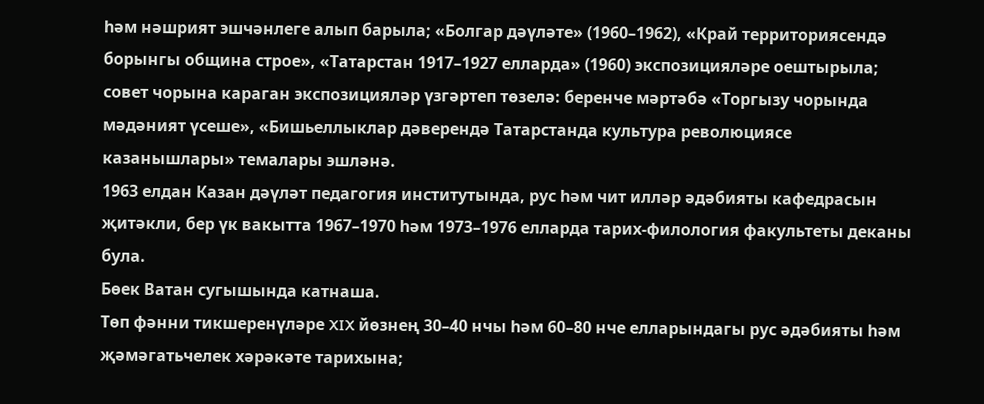һәм нәшрият эшчәнлеге алып барыла; «Болгар дәүләте» (1960–1962), «Край территориясендә борынгы община строе», «Татарстан 1917–1927 елларда» (1960) экспозицияләре оештырыла; совет чорына караган экспозицияләр үзгәртеп төзелә: беренче мәртәбә «Торгызу чорында мәдәният үсеше», «Бишьеллыклар дәверендә Татарстанда культура революциясе казанышлары» темалары эшләнә.
1963 елдан Казан дәүләт педагогия институтында, рус һәм чит илләр әдәбияты кафедрасын җитәкли, бер үк вакытта 1967–1970 һәм 1973–1976 елларда тарих-филология факультеты деканы була.
Бөек Ватан сугышында катнаша.
Төп фәнни тикшеренүләре XIX йөзнең 30–40 нчы һәм 60–80 нче елларындагы рус әдәбияты һәм җәмәгатьчелек хәрәкәте тарихына;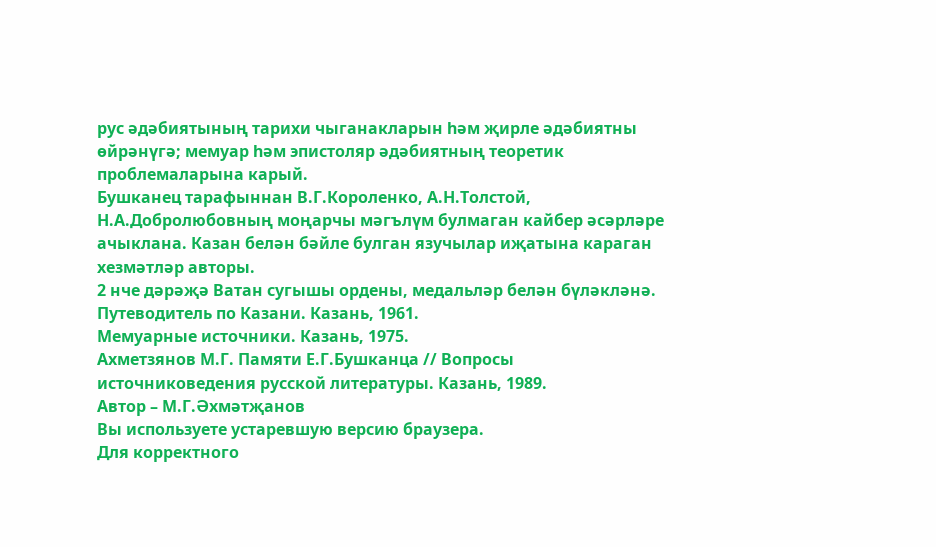рус әдәбиятының тарихи чыганакларын һәм җирле әдәбиятны өйрәнүгә; мемуар һәм эпистоляр әдәбиятның теоретик проблемаларына карый.
Бушканец тарафыннан В.Г.Короленко, А.Н.Толстой, Н.А.Добролюбовның моңарчы мәгълүм булмаган кайбер әсәрләре ачыклана. Казан белән бәйле булган язучылар иҗатына караган хезмәтләр авторы.
2 нче дәрәҗә Ватан сугышы ордены, медальләр белән бүләкләнә.
Путеводитель по Казани. Казань, 1961.
Мемуарные источники. Казань, 1975.
Ахметзянов М.Г. Памяти Е.Г.Бушканца // Вопросы источниковедения русской литературы. Казань, 1989.
Автор – М.Г.Әхмәтҗанов
Вы используете устаревшую версию браузера.
Для корректного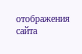отображения сайта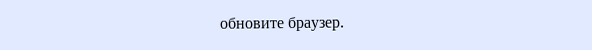обновите браузер.